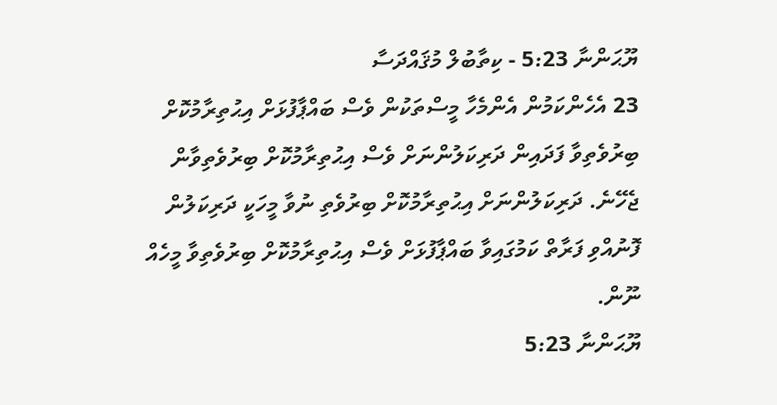ޔޫޙަންނާ 5:23 - ކިތާބުލް މުޤައްދަސާ
23 އެހެންކަމުން އެންމެހާ މީސްތަކުން ވެސް ބައްޕާފުޅަށް އިޙުތިރާމުކޮށް ބިރުވެތިވާ ފަދައިން ދަރިކަލުންނަށް ވެސް އިޙުތިރާމުކޮށް ބިރުވެތިވާން ޖެހޭނެ. ދަރިކަލުންނަށް އިޙުތިރާމުކޮށް ބިރުވެތި ނުވާ މީހަކީ ދަރިކަލުން ފޮނުއްވި ފަރާތް ކަމުގައިވާ ބައްޕާފުޅަށް ވެސް އިޙުތިރާމުކޮށް ބިރުވެތިވާ މީހެއް ނޫން.
ޔޫޙަންނާ 5:23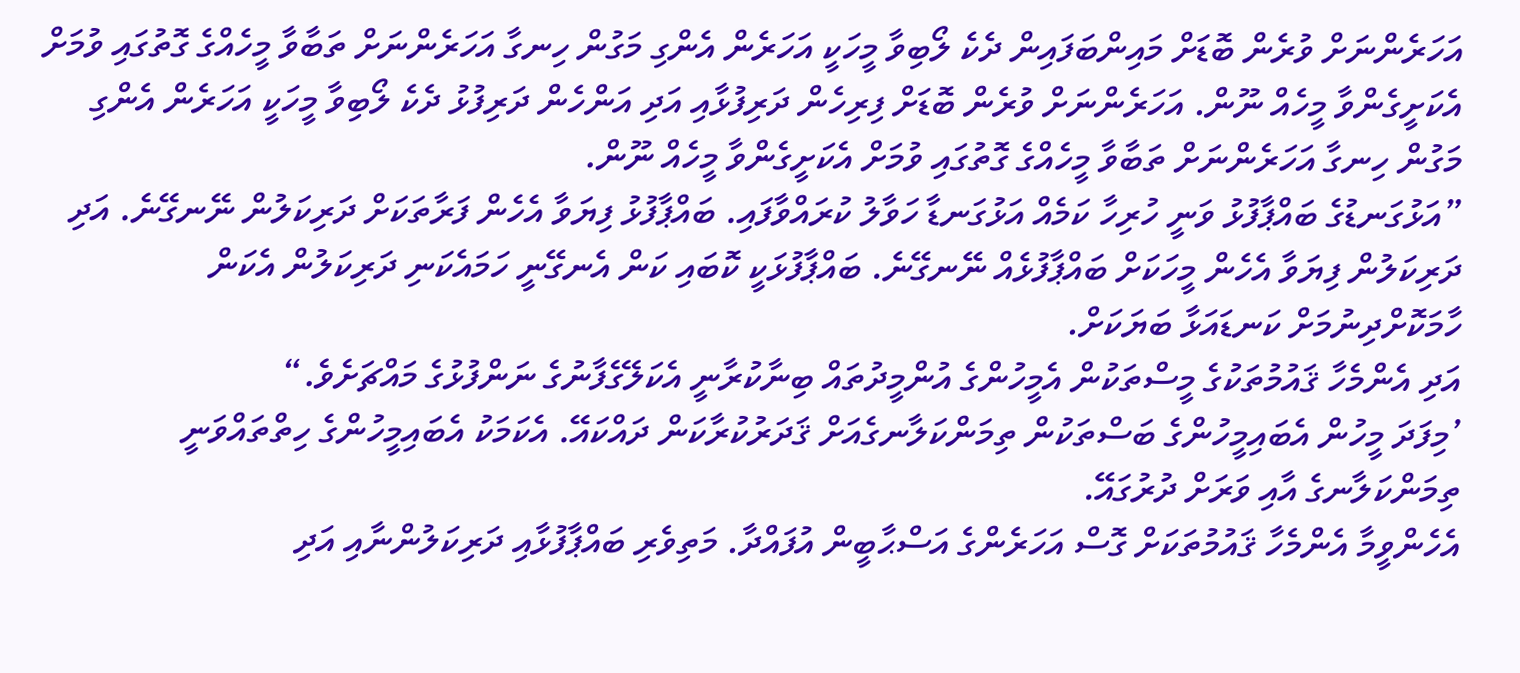އަހަރެންނަށް ވުރެން ބޮޑަށް މައިންބަފައިން ދެކެ ލޯބިވާ މީހަކީ އަހަރެން އެންގި މަގުން ހިނގާ އަހަރެންނަށް ތަބާވާ މީހެއްގެ ގޮތުގައި ވުމަށް އެކަށީގެންވާ މީހެއް ނޫން. އަހަރެންނަށް ވުރެން ބޮޑަށް ފިރިހެން ދަރިފުޅާއި އަދި އަންހެން ދަރިފުޅު ދެކެ ލޯބިވާ މީހަކީ އަހަރެން އެންގި މަގުން ހިނގާ އަހަރެންނަށް ތަބާވާ މީހެއްގެ ގޮތުގައި ވުމަށް އެކަށީގެންވާ މީހެއް ނޫން.
”އަޅުގަނޑުގެ ބައްޕާފުޅު ވަނީ ހުރިހާ ކަމެއް އަޅުގަނޑާ ހަވާލު ކުރައްވާފައި. ބައްޕާފުޅު ފިޔަވާ އެހެން ފަރާތަކަށް ދަރިކަލުން ނޭނގޭނެ. އަދި ދަރިކަލުން ފިޔަވާ އެހެން މީހަކަށް ބައްޕާފުޅެއް ނޭނގޭނެ. ބައްޕާފުޅަކީ ކޮބައި ކަން އެނގޭނީ ހަމައެކަނި ދަރިކަލުން އެކަން ހާމަކޮށްދިނުމަށް ކަނޑައަޅާ ބަޔަކަށް.
އަދި އެންމެހާ ޤައުމުތަކުގެ މީސްތަކުން އެމީހުންގެ އުންމީދުތައް ބިނާކުރާނީ އެކަލޭގެފާނުގެ ނަންފުޅުގެ މައްޗަށެވެ.“
’މިފަދަ މީހުން އެބައިމީހުންގެ ބަސްތަކުން ތިމަންކަލާނގެއަށް ޤަދަރުކުރާކަން ދައްކައޭ. އެކަމަކު އެބައިމީހުންގެ ހިތްތައްވަނީ ތިމަންކަލާނގެ އާއި ވަރަށް ދުރުގައޭ.
އެހެންވީމާ އެންމެހާ ޤައުމުތަކަށް ގޮސް އަހަރެންގެ އަސްޙާބީން އުފައްދާ. މަތިވެރި ބައްޕާފުޅާއި ދަރިކަލުންނާއި އަދި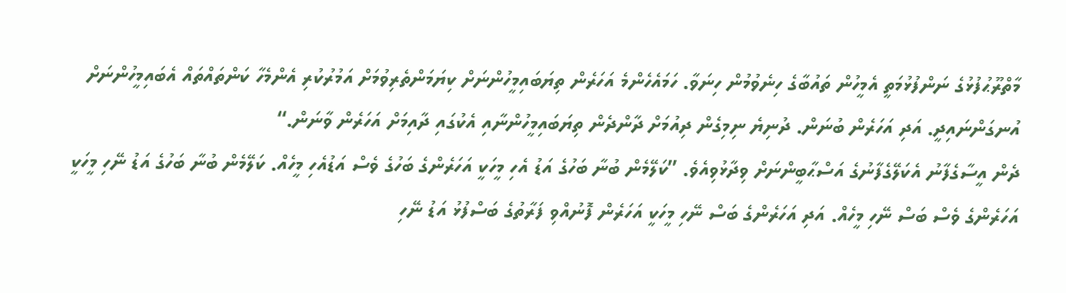މާތްރޫޙުފުޅުގެ ނަންފުޅުމަތީ އެމީހުން ތައުބާގެ ހިނެވުމުން ހިނަވާ. ހަމައެހެންމެ އަހަރެން ތިޔަބައިމީހުންނަށް ކިޔަމަންތެރިވުމަށް އަމުރުކުރި އެންމެހާ ކަންތައްތައް އެބައިމީހުންނަށް އުނގަންނައިދީ. އަދި އަހަރެން ބުނަން. ދުނިޔެ ނިމިގެން ދިއުމަށް ދާންދެން ތިޔަބައިމީހުންނާއި އެކުގައި ދާއިމަށް އަހަރެން ވާނަން.“
ދެން އީސާގެފާނު އެކަލޭގެފާނުގެ އަސްޙާބީންނަށް ވިދާޅުވިއެވެ. ”ކަލޭމެން ބުނާ ބަހުގެ އަޑު އެހި މީހަކީ އަހަރެންގެ ބަހުގެ ވެސް އަޑުއެހި މީހެއް. ކަލޭމެން ބުނާ ބަހުގެ އަޑު ނޭހި މީހަކީ އަހަރެންގެ ވެސް ބަސް ނޭހި މީހެއް. އަދި އަހަރެންގެ ބަސް ނޭހި މީހަކީ އަހަރެން ފޮނުއްވި ފަރާތުގެ ބަސްފުޅު އަޑު ނޭހި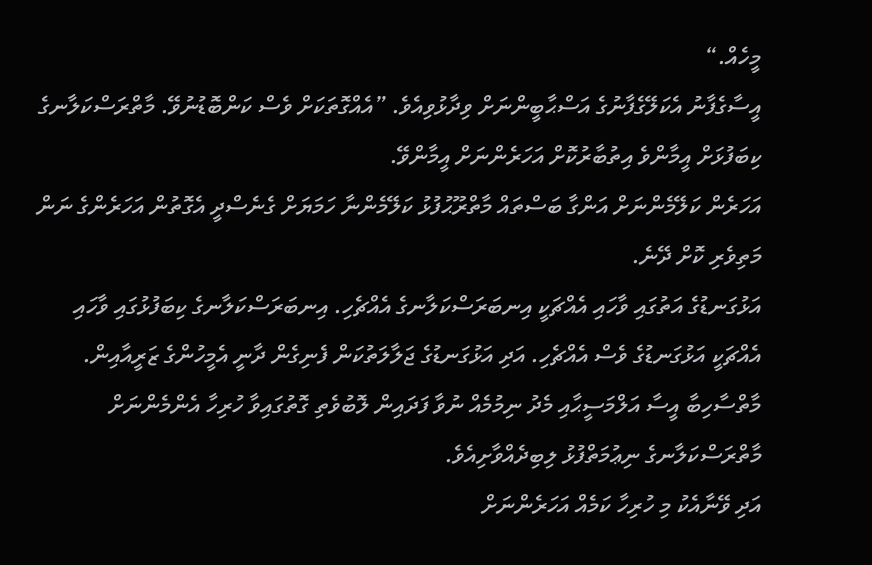މީހެއް.“
އީސާގެފާނު އެކަލޭގެފާނުގެ އަސްޙާބީންނަށް ވިދާޅުވިއެވެ. ”އެއްގޮތަކަށް ވެސް ކަންބޮޑުނުވޭ. މާތްރަސްކަލާނގެ ކިބަފުޅަށް އީމާންވެ އިތުބާރުކޮށް އަހަރެންނަށް އީމާންވޭ.
އަހަރެން ކަލޭމެންނަށް އަންގާ ބަސްތައް މާތްރޫޙުފުޅު ކަލޭމެންނާ ހަމަޔަށް ގެނެސްދީ އެގޮތުން އަހަރެންގެ ނަން މަތިވެރި ކޮށް ދޭނެ.
އަޅުގަނޑުގެ އަތުގައި ވާހައި އެއްޗަކީ އިނބަރަސްކަލާނގެ އެއްޗެހި. އިނބަރަސްކަލާނގެ ކިބަފުޅުގައި ވާހައި އެއްޗަކީ އަޅުގަނޑުގެ ވެސް އެއްޗެހި. އަދި އަޅުގަނޑުގެ ޖަލާލަތުކަން ފެނިގެން ދާނީ އެމީހުންގެ ޒަރީއާއިން.
މާތްސާހިބާ އީސާ އަލްމަސީޙާއި މެދު ނިމުމެއް ނުވާ ފަދައިން ލޮބުވެތި ގޮތުގައިވާ ހުރިހާ އެންމެންނަށް މާތްރަސްކަލާނގެ ނިޢުމަތްފުޅު ލިބިދެއްވާށިއެވެ.
އަދި ވޭނާއެކު މި ހުރިހާ ކަމެއް އަހަރެންނަށް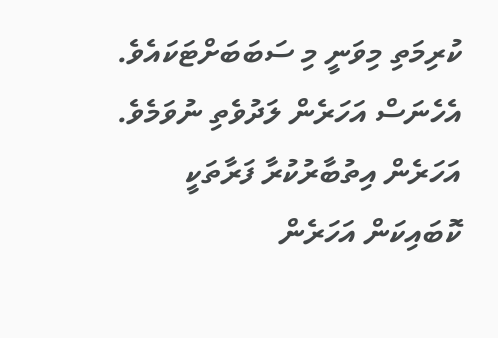ކުރިމަތި މިވަނީ މި ސަބަބަށްޓަކައެވެ. އެހެނަސް އަހަރެން ލަދުވެތި ނުވަމެވެ. އަހަރެން އިތުބާރުކުރާ ފަރާތަކީ ކޮބައިކަން އަހަރެން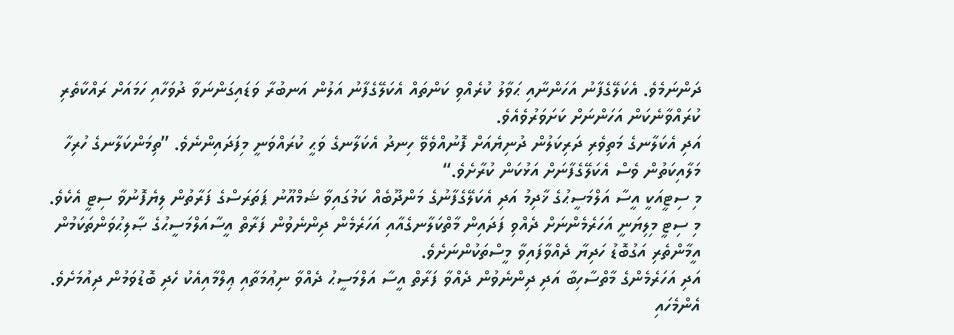ދަންނަމެވެ. އެކަލޭގެފާނު އަހަންނާއި ޙަވާލު ކުރެއްވި ކަންތައް އެކަލޭގެފާނު އަލުން އަނބުރާ ވަޑައިގަންނަވާ ދުވަހާއި ހަމައަށް ރައްކާތެރި ކުރައްވާނެކަން އަހަންނަށް ކަށަވަރުވެއެވެ.
އަދި އެކަލާނގެ މަތިވެރި ދަރިކަލުން ދުނިޔެއަށް ފޮނުއްވެވޭ ހިނދު އެކަލާނގެ ވަޙީ ކުރައްވަނީ މިފަދައިންނެވެ. ”ތިމަންކަލާނގެ ހުރިހާ މަލާއިކަތުން ވެސް އެކަލޭގެފާނަށް އަޅުކަން ކުރާށެވެ.“
މި ސިޓީއަކީ އީސާ އަލްމަސީޙުގެ ޚާދިމު އަދި އެކަލޭގެފާނުގެ މަންދޫބެއް ކަމުގައިވާ ޝަމްއޫނު ޕަތަރަސްގެ ފަރާތުން ލިޔެފޮނުވާ ސިޓީ އެކެވެ. މި ސިޓީ މިލިޔަނީ އަހަރެމެންނަށް ދެއްވި ފަދައިން މާތްކަލާނގެއާއި އަހަރެމެން ދިންނެވުން ފަރާތް އީސާއަލްމަސީޙުގެ ޞާލިޙުވަންތަކަމުން އީމާންތެރި އަގުބޮޑު ހަދިޔާ ދެއްވާފައިވާ މީސްތަކުންނަށެވެ.
އަދި އަހަރެމެންގެ މާތްސާހިބާ އަދި ދިންނެވުން ދެއްވާ ފަރާތް އީސާ އަލްމަސީޙު ދެއްވާ ނިޢުމަތާއި ޢިލްމާއިއެކު ހެދި ބޮޑުވަމުން ދިއުމަށެވެ. އެންމެހައި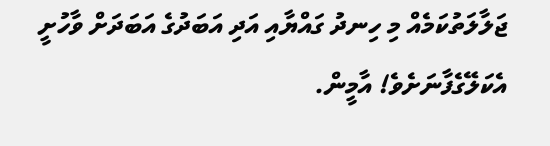ޖަލާލަތުކަމެއް މި ހިނދު ގައްޔާއި އަދި އަބަދުގެ އަބަދަށް ވާހުށީ އެކަލޭގެފާނަށެވެ! އާމީން.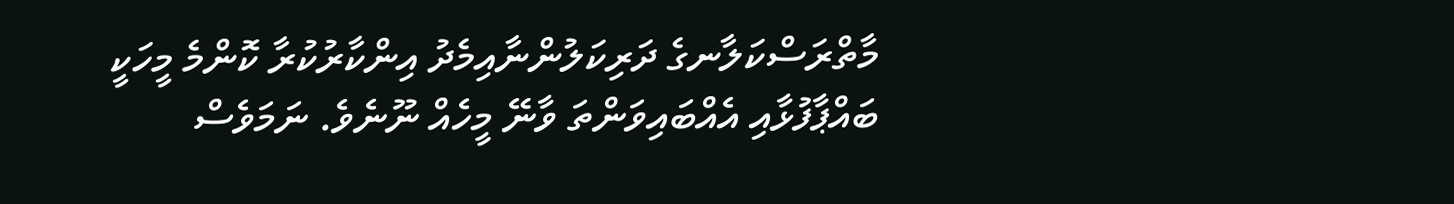މާތްރަސްކަލާނގެ ދަރިކަލުންނާއިމެދު އިންކާރުކުރާ ކޮންމެ މީހަކީ ބައްޕާފުޅާއި އެއްބައިވަންތަ ވާނޭ މީހެއް ނޫނެވެ. ނަމަވެސް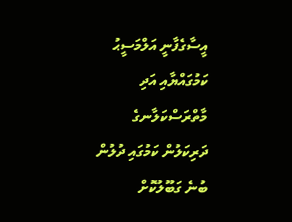އީސާގެފާނީ އަލްމަސީޙު ކަމުގައްޔާއި އަދި މާތްރަސްކަލާނގެ ދަރިކަލުން ކަމުގައި ދުލުން ބުނެ ގަބޫލުކޮށް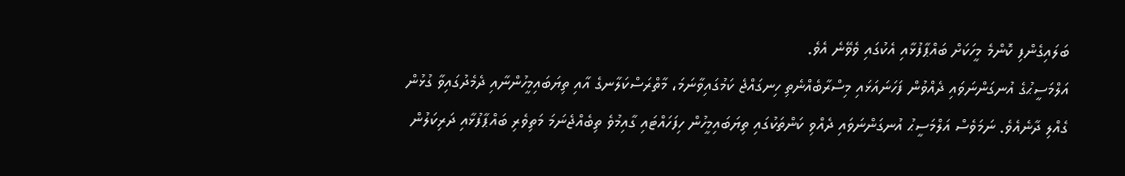ބަލައިގެންފި ކޮންމެ މީހަކަށް ބައްޕާފުޅާއި އެކުގައި ވެވޭނެ އެވެ.
އަލްމަސީޙުގެ އުނގަންނަވައި ދެއްވުން ފަހަނައަޅައި މިސްރާބެއްނެތި ހިނގައްޖެ ކަމުގައިވާނަމަ، މާތްރަސްކަލާނގެ އާއި ތިޔަބައިމީހުންނާއި ދެމެދުގައިވާ ގުޅުން ގެއްލި ދާނެއެވެ. ނަމަވެސް އަލްމަސީޙު އުނގަންނަވައި ދެއްވި ކަންތަކުގައި ތިޔަބައިމީހުން ހިފަހައްޓައި ގާއިމުވެ ތިބެއްޖެނަމަ މަތިވެރި ބައްޕާފުޅާއި ދަރިކަލުން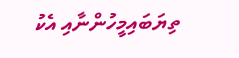ތިޔަބައިމީހުންނާއި އެކު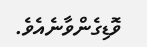ވޮޑިގެންވާނެއެވެ.